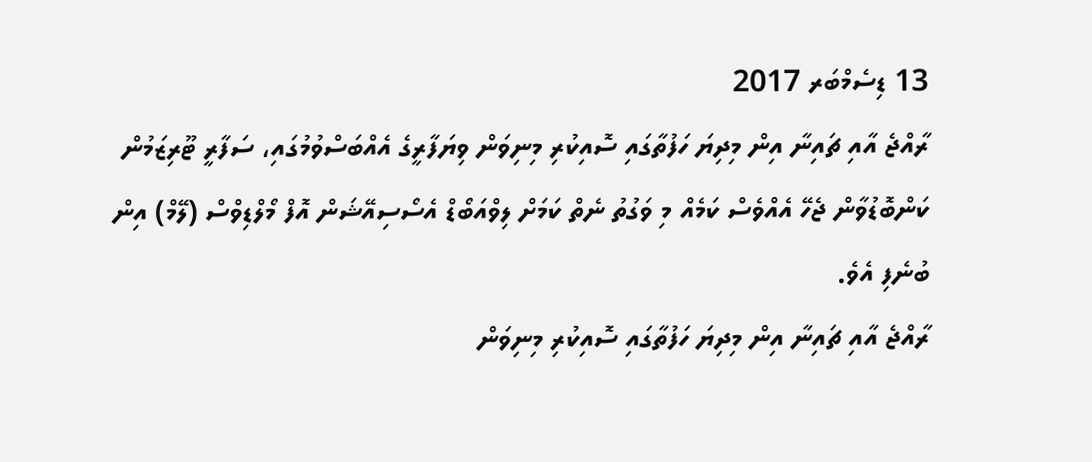13 ޑިސެމްބަރ 2017
ރާއްޖެ އާއި ޗައިނާ އިން މިދިޔަ ހަފުތާގައި ސޮއިކުރި މިނިވަން ވިޔަފާރީގެ އެއްބަސްވުމުގައި، ސަފާރީ ޓޫރިޒަމުން ކަންބޮޑުވާން ޖެހޭ އެއްވެސް ކަމެއް މި ވަގުތު ނެތް ކަމަށް ލިވްއަބޯޑް އެސޯސިއޭޝަން އޮފް މޯލްޑިވްސް (ލޭމް) އިން ބުނެފި އެވެ.
ރާއްޖެ އާއި ޗައިނާ އިން މިދިޔަ ހަފުތާގައި ސޮއިކުރި މިނިވަން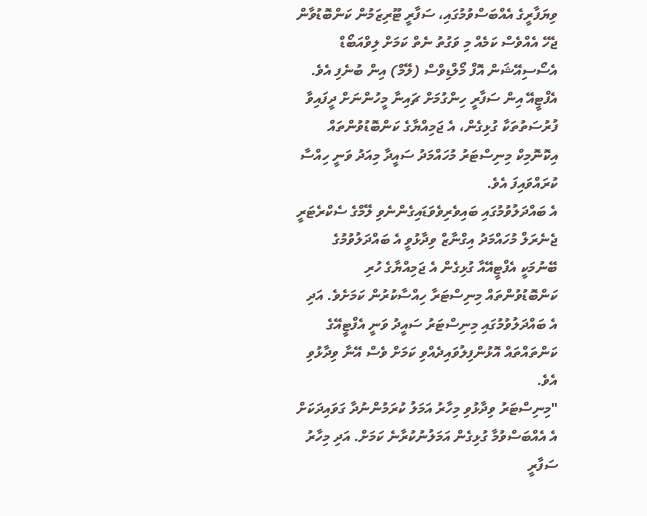ވިޔަފާރީގެ އެއްބަސްވުމުގައި، ސަފާރީ ޓޫރިޒަމުން ކަންބޮޑުވާން ޖެހޭ އެއްވެސް ކަމެއް މި ވަގުތު ނެތް ކަމަށް ލިވްއަބޯޑް އެސޯސިއޭޝަން އޮފް މޯލްޑިވްސް (ލޭމް) އިން ބުނެފި އެވެ.
އެފްޓީއޭ އިން ސަފާރީ ހިންގުމަށް ޗައިނާ މީހުންނަށް ދީފައިވާ ފުރުސަތުތަކާ ގުޅިގެން، އެ ޖަމިއްޔާގެ ކަންބޮޑުވުންތައް އިކޮނޮމިކް މިނިސްޓަރު މުހައްމަދު ސައީދާ މިއަދު ވަނީ ހިއްސާ ކުރައްވައިފަ އެވެ.
އެ ބައްދަލުވުމުގައި ބައިވެރިވެވަޑައިގެންނެވި ލޭމްގެ ސެކްރެޓަރީ ޖެނެރަލް މުހައްމަދު އިގްނާޒް ވިދާޅުވީ އެ ބައްދަލުވުމުގެ ބޭނުމަކީ އެފްޓީއޭއާ ގުޅިގެން އެ ޖަމިއްޔާގެ ހުރި ކަންބޮޑުވުންތައް މިނިސްޓަރާ ހިއްސާކުރުން ކަމަށެވެ. އަދި އެ ބައްދަލުވުމުގައި މިނިސްޓަރު ސައީދު ވަނީ އެފްޓީއޭގެ ކަންތައްތައް އޮޅުންފިލުވައިދެއްވި ކަމަށް ވެސް އޭނާ ވިދާޅުވި އެވެ.
"މިނިސްޓަރު ވިދާޅުވި މިހާރު އަމަލު ކުރަމުންނުދާ ގަވައިދަކަށް އެ އެއްބަސްވުމާ ގުޅިގެން އަމަލުނުކުރާނެ ކަމަށް. އަދި މިހާރު ސަފާރީ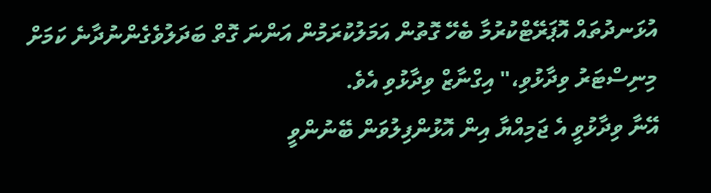އުޅަނދުތައް އޮޕަރޭޓްކުރުމާ ބެހޭ ގޮތުން އަމަލުކުރަމުން އަންނަ ގޮތް ބަދަލުވެގެންނުދާނެ ކަމަށް މިނިސްޓަރު ވިދާޅުވި،" އިގްނާޒް ވިދާޅުވި އެވެ.
އޭނާ ވިދާޅުވީ އެ ޖަމިއްޔާ އިން އޮޅުންފިލުވަން ބޭނުންވީ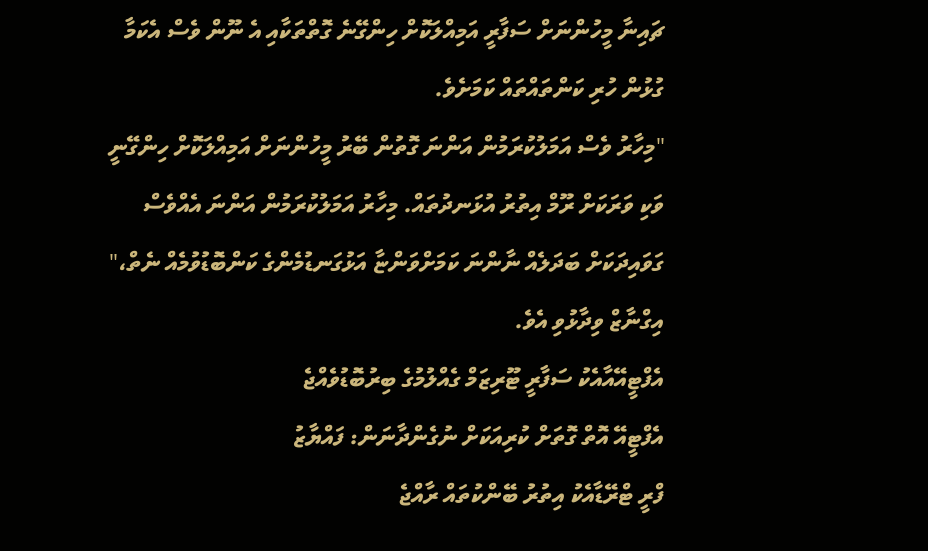ޗައިނާ މީހުންނަށް ސަފާރީ އަމިއްލަކޮށް ހިންގޭނެ ގޮތްތަކާއި އެ ނޫން ވެސް އެކަމާ ގުޅުން ހުރި ކަންތައްތައް ކަމަށެވެ.
"މިހާރު ވެސް އަމަލުކުރަމުން އަންނަ ގޮތުން ބޭރު މީހުންނަށް އަމިއްލަކޮށް ހިންގޭނީ ވަކި ވަރަކަށް ރޫމް އިތުރު އުޅަނދުތައް. މިހާރު އަމަލުކުރަމުން އަންނަ އެއްވެސް ގަވައިދަކަށް ބަދަލެއް ނާންނަ ކަމަށްވަންޏާ އަޅުގަނޑުމެންގެ ކަންބޮޑުވުމެއް ނެތް،" އިގްނާޒް ވިދާޅުވި އެވެ.
އެފްޓީއޭއާއެކު ސަފާރީ ޓޫރިޒަމް ގެއްލުމުގެ ބިރުބޮޑުވެއްޖެ
އެފްޓީއޭ އޮތް ގޮތަށް ކުރިއަކަށް ނުގެންދާނަން: ފައްޔާޒު
ފްރީ ޓްރޭޑާއެކު އިތުރު ބޭންކުތައް ރާއްޖެ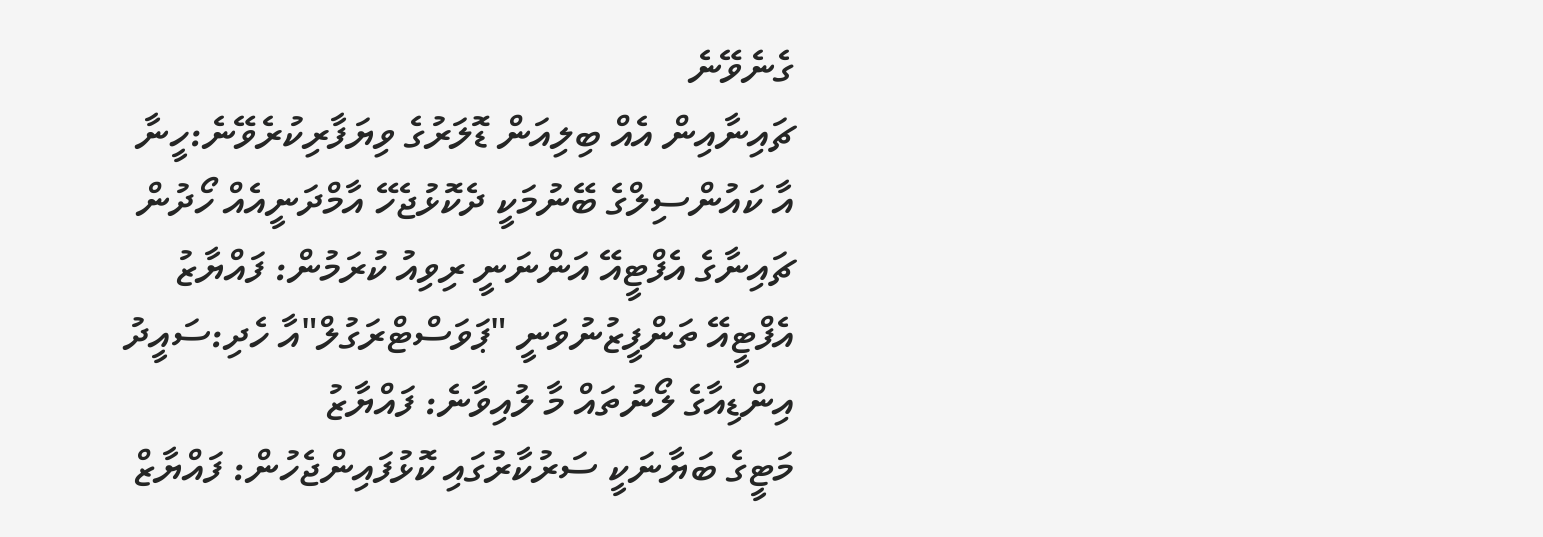ގެނެވޭނެ
ޗައިނާއިން އެއް ބިލިއަން ޑޮލަރުގެ ވިޔަފާރިކުރެވޭނެ:ހީނާ
އާ ކައުންސިލްގެ ބޭނުމަކީ ދެކޮޅުޖެހޭ އާމްދަނީއެއް ހޯދުން
ޗައިނާގެ އެފްޓީއޭ އަންނަނީ ރިވިއު ކުރަމުން: ފައްޔާޒު
އެފްޓީއޭ ތަންފީޒުނުވަނީ "ޕަވަސްޓްރަގުލް"އާ ހެދި:ސައީދު
އިންޑިއާގެ ލޯނުތައް މާ ލުއިވާނެ: ފައްޔާޒު
މަޓީގެ ބަޔާނަކީ ސަރުކާރުގައި ކޮޅުފައިންޖެހުން: ފައްޔާޒް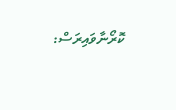ކޮރޯނާވައިރަސް: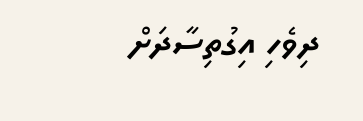ދިވެހި އިގުތިސާދަށް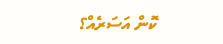ކޮން އަސަރެއް؟